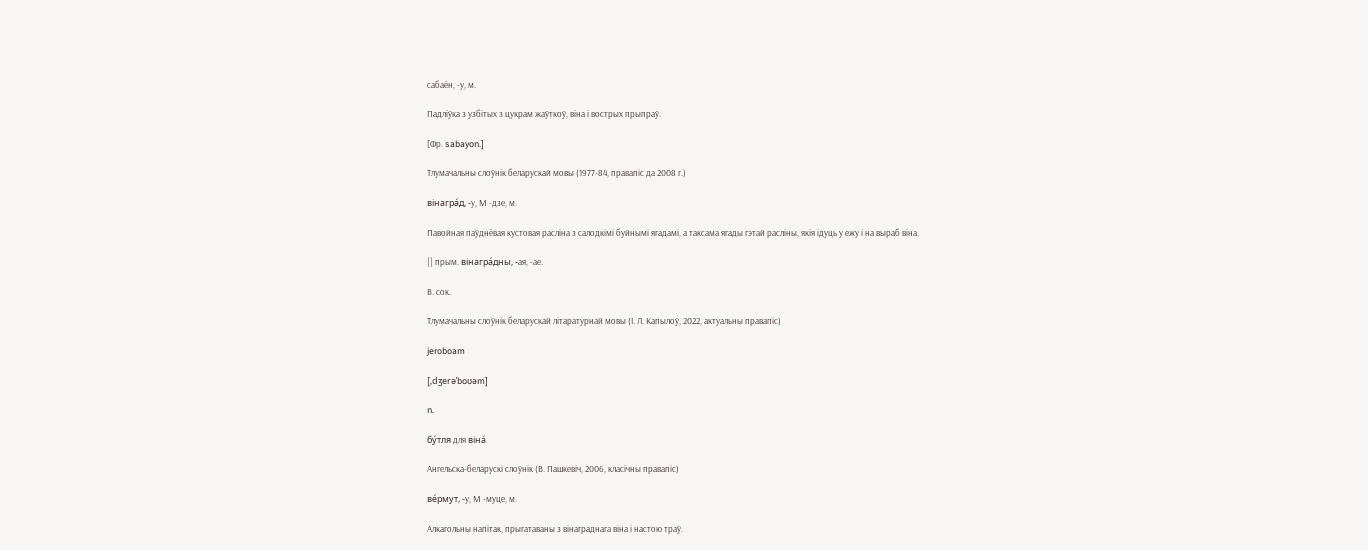сабаён, ‑у, м.

Падліўка з узбітых з цукрам жаўткоў, віна і вострых прыпраў.

[Фр. sabayon.]

Тлумачальны слоўнік беларускай мовы (1977-84, правапіс да 2008 г.)

вінагра́д, -у, М -дзе, м.

Павойная паўднёвая кустовая расліна з салодкімі буйнымі ягадамі, а таксама ягады гэтай расліны, якія ідуць у ежу і на выраб віна.

|| прым. вінагра́дны, -ая, -ае.

В. сок.

Тлумачальны слоўнік беларускай літаратурнай мовы (І. Л. Капылоў, 2022, актуальны правапіс)

jeroboam

[,dʒerəˈboʊəm]

n.

бу́тля для віна́

Ангельска-беларускі слоўнік (В. Пашкевіч, 2006, класічны правапіс)

ве́рмут, ‑у, М ‑муце, м.

Алкагольны напітак, прыгатаваны з вінаграднага віна і настою траў.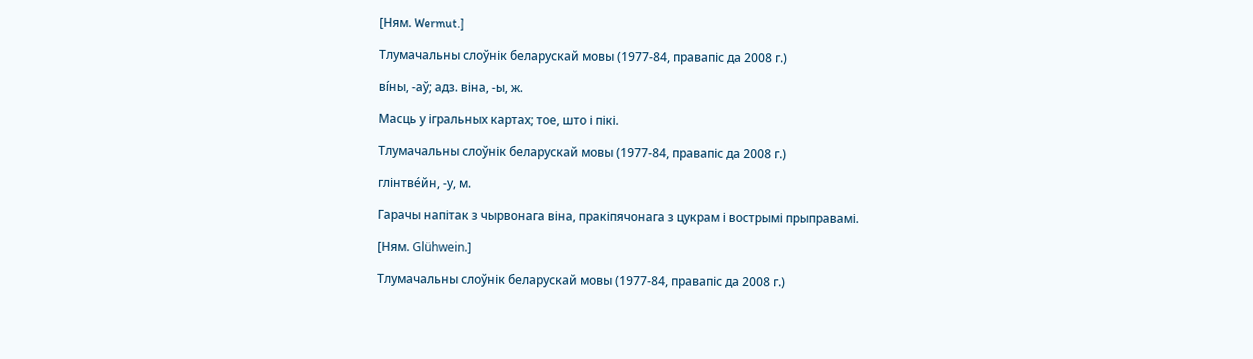[Ням. Wermut.]

Тлумачальны слоўнік беларускай мовы (1977-84, правапіс да 2008 г.)

ві́ны, ‑аў; адз. віна, ‑ы, ж.

Масць у ігральных картах; тое, што і пікі.

Тлумачальны слоўнік беларускай мовы (1977-84, правапіс да 2008 г.)

глінтве́йн, ‑у, м.

Гарачы напітак з чырвонага віна, пракіпячонага з цукрам і вострымі прыправамі.

[Ням. Glühwein.]

Тлумачальны слоўнік беларускай мовы (1977-84, правапіс да 2008 г.)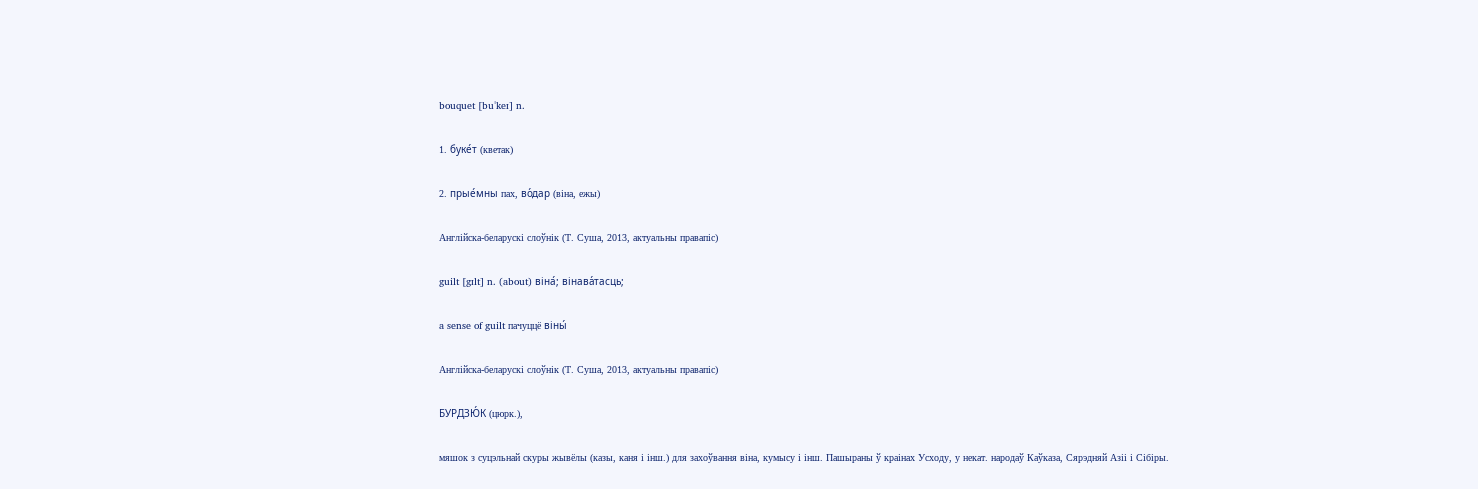bouquet [buˈkeɪ] n.

1. буке́т (кветак)

2. прые́мны пах, во́дар (віна, ежы)

Англійска-беларускі слоўнік (Т. Суша, 2013, актуальны правапіс)

guilt [gɪlt] n. (about) віна́; вінава́тасць;

a sense of guilt пачуццё віны́

Англійска-беларускі слоўнік (Т. Суша, 2013, актуальны правапіс)

БУРДЗЮ́К (цюрк.),

мяшок з суцэльнай скуры жывёлы (казы, каня і інш.) для захоўвання віна, кумысу і інш. Пашыраны ў краінах Усходу, у некат. народаў Каўказа, Сярэдняй Азіі і Сібіры.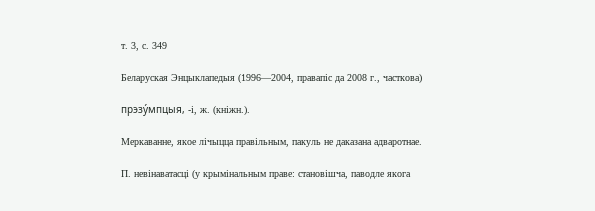т. 3, с. 349

Беларуская Энцыклапедыя (1996—2004, правапіс да 2008 г., часткова)

прэзу́мпцыя, -і, ж. (кніжн.).

Меркаванне, якое лічыцца правільным, пакуль не даказана адваротнае.

П. невінаватасці (у крымінальным праве: становішча, паводле якога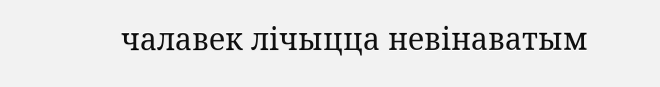чалавек лічыцца невінаватым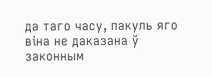да таго часу, пакуль яго віна не даказана ў законным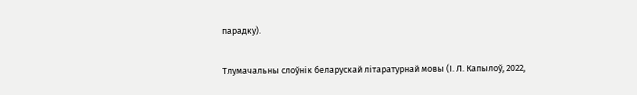парадку).

Тлумачальны слоўнік беларускай літаратурнай мовы (І. Л. Капылоў, 2022,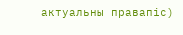актуальны правапіс)